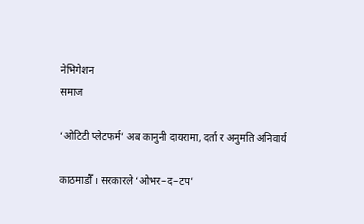नेभिगेशन
समाज

‘ओटिटी प्लेटफर्म’ अब कानुनी दायरामा, दर्ता र अनुमति अनिवार्य

काठमाडौँ । सरकारले ‘ओभर–द–टप’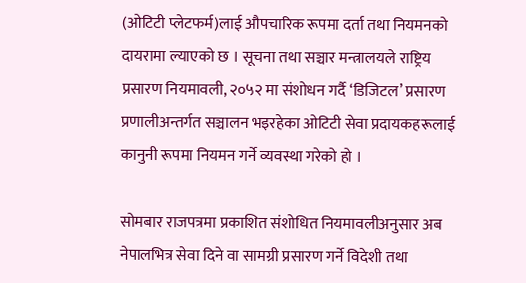(ओटिटी प्लेटफर्म)लाई औपचारिक रूपमा दर्ता तथा नियमनको दायरामा ल्याएको छ । सूचना तथा सञ्चार मन्त्रालयले राष्ट्रिय प्रसारण नियमावली, २०५२ मा संशोधन गर्दै ‘डिजिटल’ प्रसारण प्रणालीअन्तर्गत सञ्चालन भइरहेका ओटिटी सेवा प्रदायकहरूलाई कानुनी रूपमा नियमन गर्ने व्यवस्था गरेको हो ।

सोमबार राजपत्रमा प्रकाशित संशोधित नियमावलीअनुसार अब नेपालभित्र सेवा दिने वा सामग्री प्रसारण गर्ने विदेशी तथा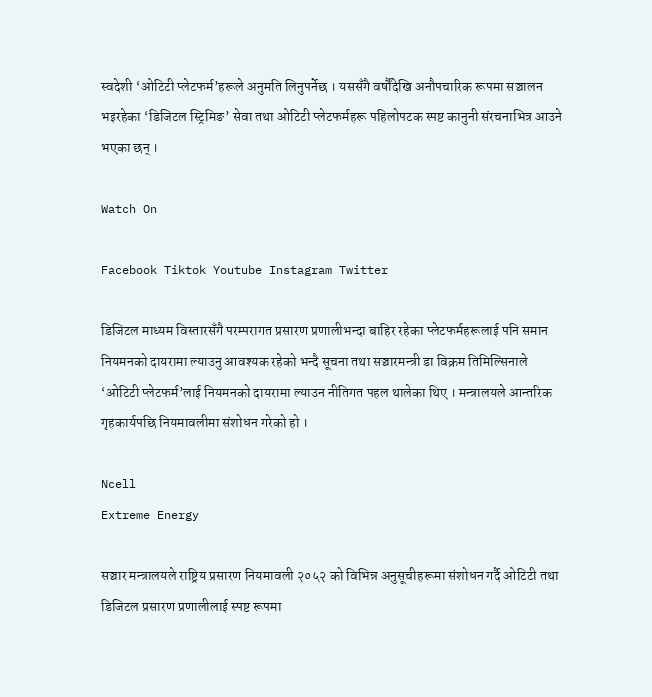स्वदेशी ‘ओटिटी प्लेटफर्म’हरूले अनुमति लिनुपर्नेछ । यससँगै वर्षौंदेखि अनौपचारिक रूपमा सञ्चालन भइरहेका ‘डिजिटल स्ट्रिमिङ’ सेवा तथा ओटिटी प्लेटफर्महरू पहिलोपटक स्पष्ट कानुनी संरचनाभित्र आउने भएका छन् ।

Watch On

Facebook Tiktok Youtube Instagram Twitter

डिजिटल माध्यम विस्तारसँगै परम्परागत प्रसारण प्रणालीभन्दा बाहिर रहेका प्लेटफर्महरूलाई पनि समान नियमनको दायरामा ल्याउनु आवश्यक रहेको भन्दै सूचना तथा सञ्चारमन्त्री डा विक्रम तिमिल्सिनाले ‘ओटिटी प्लेटफर्म’लाई नियमनको दायरामा ल्याउन नीतिगत पहल थालेका थिए । मन्त्रालयले आन्तरिक गृहकार्यपछि नियमावलीमा संशोधन गरेको हो ।

Ncell
Extreme Energy

सञ्चार मन्त्रालयले राष्ट्रिय प्रसारण नियमावली २०५२ को विभिन्न अनुसूचीहरूमा संशोधन गर्दै ओटिटी तथा डिजिटल प्रसारण प्रणालीलाई स्पष्ट रूपमा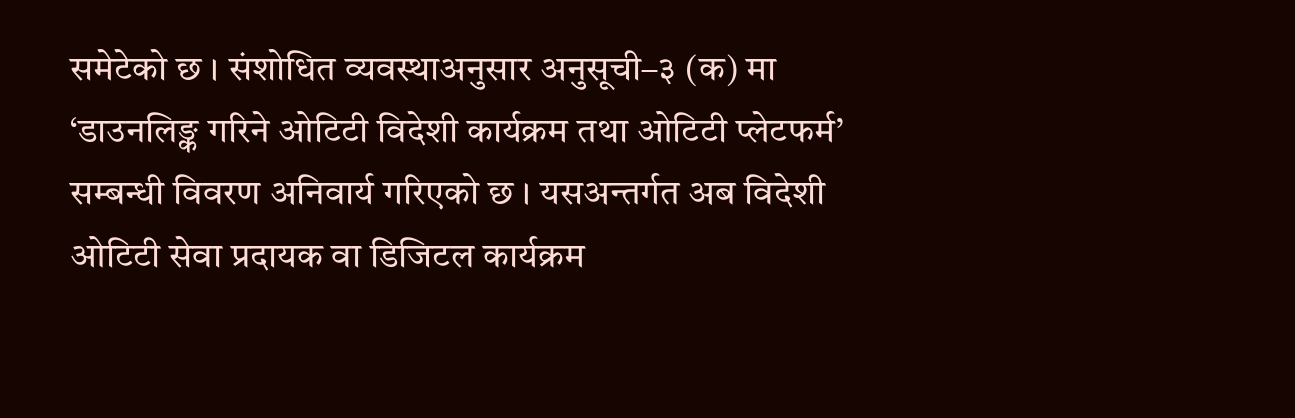समेटेको छ । संशोधित व्यवस्थाअनुसार अनुसूची–३ (क) मा ‘डाउनलिङ्क गरिने ओटिटी विदेशी कार्यक्रम तथा ओटिटी प्लेटफर्म’ सम्बन्धी विवरण अनिवार्य गरिएको छ । यसअन्तर्गत अब विदेशी ओटिटी सेवा प्रदायक वा डिजिटल कार्यक्रम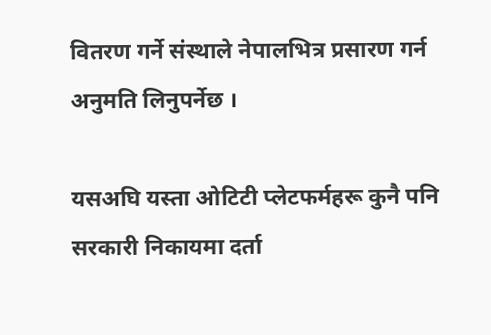वितरण गर्ने संस्थाले नेपालभित्र प्रसारण गर्न अनुमति लिनुपर्नेछ ।

यसअघि यस्ता ओटिटी प्लेटफर्महरू कुनै पनि सरकारी निकायमा दर्ता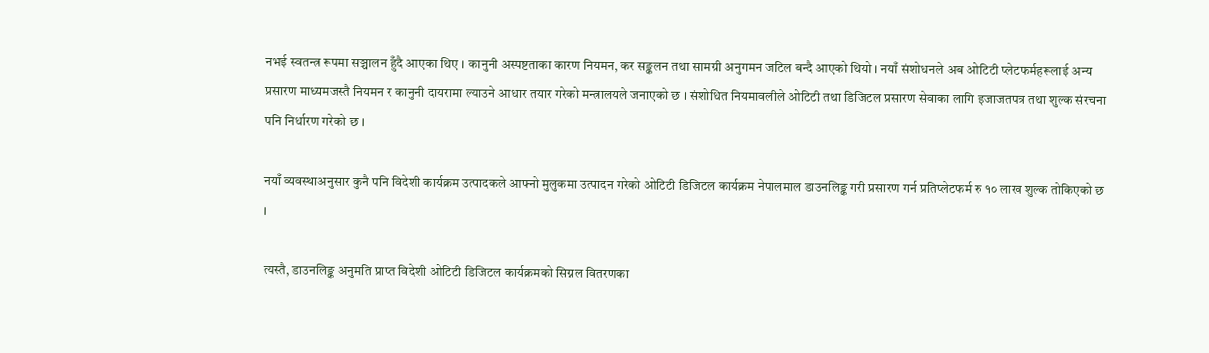नभई स्वतन्त्र रूपमा सञ्चालन हुँदै आएका थिए । कानुनी अस्पष्टताका कारण नियमन, कर सङ्कलन तथा सामग्री अनुगमन जटिल बन्दै आएको थियो । नयाँ संशोधनले अब ओटिटी प्लेटफर्महरूलाई अन्य प्रसारण माध्यमजस्तै नियमन र कानुनी दायरामा ल्याउने आधार तयार गरेको मन्त्रालयले जनाएको छ । संशोधित नियमावलीले ओटिटी तथा डिजिटल प्रसारण सेवाका लागि इजाजतपत्र तथा शुल्क संरचना पनि निर्धारण गरेको छ ।

नयाँ व्यवस्थाअनुसार कुनै पनि विदेशी कार्यक्रम उत्पादकले आफ्नो मुलुकमा उत्पादन गरेको ओटिटी डिजिटल कार्यक्रम नेपालमाल डाउनलिङ्क गरी प्रसारण गर्न प्रतिप्लेटफर्म रु १० लाख शुल्क तोकिएको छ ।

त्यस्तै, डाउनलिङ्क अनुमति प्राप्त विदेशी ओटिटी डिजिटल कार्यक्रमको सिग्नल वितरणका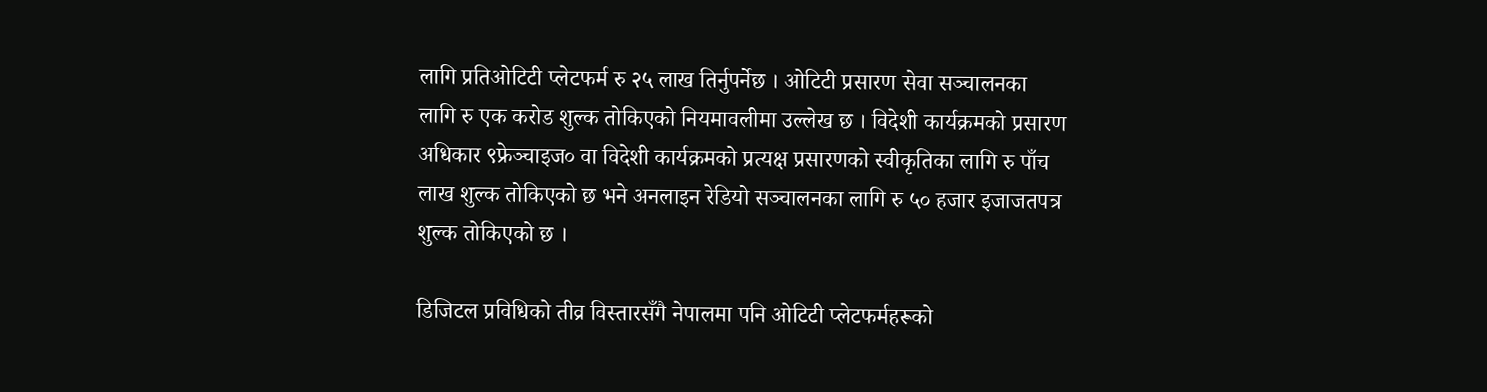लागि प्रतिओटिटी प्लेटफर्म रु २५ लाख तिर्नुपर्नेछ । ओटिटी प्रसारण सेवा सञ्चालनका लागि रु एक करोड शुल्क तोकिएको नियमावलीमा उल्लेख छ । विदेशी कार्यक्रमको प्रसारण अधिकार ९फ्रेञ्चाइज० वा विदेशी कार्यक्रमको प्रत्यक्ष प्रसारणको स्वीकृतिका लागि रु पाँच लाख शुल्क तोकिएको छ भने अनलाइन रेडियो सञ्चालनका लागि रु ५० हजार इजाजतपत्र शुल्क तोकिएको छ ।

डिजिटल प्रविधिको तीव्र विस्तारसँगै नेपालमा पनि ओटिटी प्लेटफर्महरूको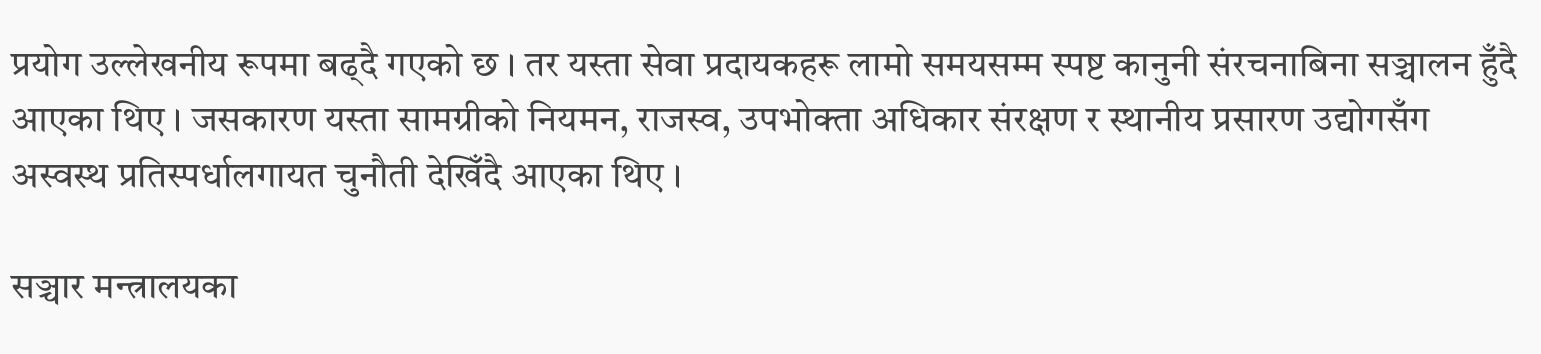प्रयोग उल्लेखनीय रूपमा बढ्दै गएको छ । तर यस्ता सेवा प्रदायकहरू लामो समयसम्म स्पष्ट कानुनी संरचनाबिना सञ्चालन हुँदै आएका थिए । जसकारण यस्ता सामग्रीको नियमन, राजस्व, उपभोक्ता अधिकार संरक्षण र स्थानीय प्रसारण उद्योगसँग अस्वस्थ प्रतिस्पर्धालगायत चुनौती देखिँदै आएका थिए ।

सञ्चार मन्त्रालयका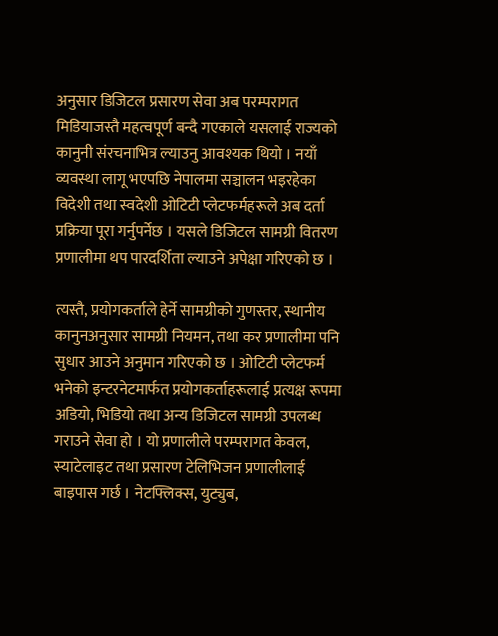अनुसार डिजिटल प्रसारण सेवा अब परम्परागत मिडियाजस्तै महत्वपूर्ण बन्दै गएकाले यसलाई राज्यको कानुनी संरचनाभित्र ल्याउनु आवश्यक थियो । नयाँ व्यवस्था लागू भएपछि नेपालमा सञ्चालन भइरहेका विदेशी तथा स्वदेशी ओटिटी प्लेटफर्महरूले अब दर्ता प्रक्रिया पूरा गर्नुपर्नेछ । यसले डिजिटल सामग्री वितरण प्रणालीमा थप पारदर्शिता ल्याउने अपेक्षा गरिएको छ ।

त्यस्तै, प्रयोगकर्ताले हेर्ने सामग्रीको गुणस्तर, स्थानीय कानुनअनुसार सामग्री नियमन, तथा कर प्रणालीमा पनि सुधार आउने अनुमान गरिएको छ । ओटिटी प्लेटफर्म भनेको इन्टरनेटमार्फत प्रयोगकर्ताहरूलाई प्रत्यक्ष रूपमा अडियो, भिडियो तथा अन्य डिजिटल सामग्री उपलब्ध गराउने सेवा हो । यो प्रणालीले परम्परागत केवल, स्याटेलाइट तथा प्रसारण टेलिभिजन प्रणालीलाई बाइपास गर्छ । नेटफ्लिक्स, युट्युब,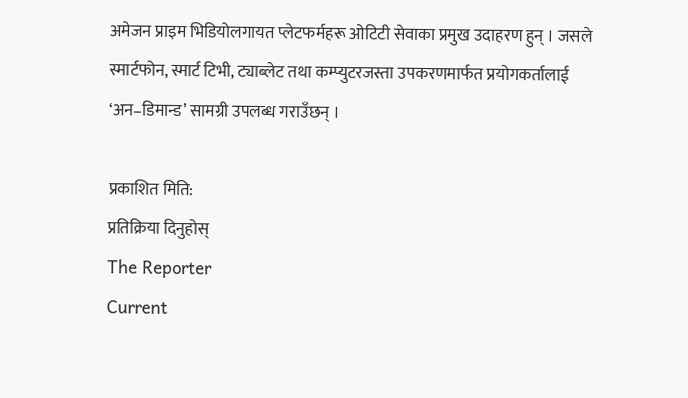अमेजन प्राइम भिडियोलगायत प्लेटफर्महरू ओटिटी सेवाका प्रमुख उदाहरण हुन् । जसले स्मार्टफोन, स्मार्ट टिभी, ट्याब्लेट तथा कम्प्युटरजस्ता उपकरणमार्फत प्रयोगकर्तालाई ‘अन–डिमान्ड’ सामग्री उपलब्ध गराउँछन् ।

प्रकाशित मिति:
प्रतिक्रिया दिनुहोस्
The Reporter
Current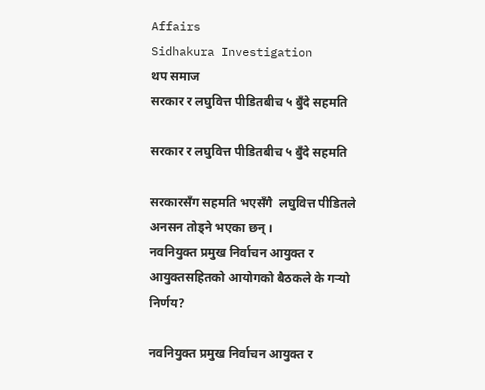Affairs
Sidhakura Investigation
थप समाज
सरकार र लघुवित्त पीडितबीच ५ बुँदे सहमति

सरकार र लघुवित्त पीडितबीच ५ बुँदे सहमति

सरकारसँग सहमति भएसँगै  लघुवित्त पीडितले अनसन तोड्ने भएका छन् ।
नवनियुक्त प्रमुख निर्वाचन आयुक्त र आयुक्तसहितको आयोगको बैठकले के गर्‍यो निर्णय?

नवनियुक्त प्रमुख निर्वाचन आयुक्त र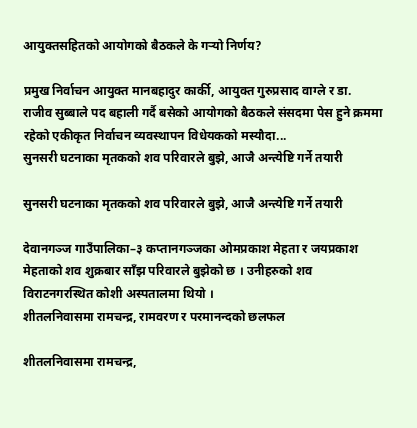आयुक्तसहितको आयोगको बैठकले के गर्‍यो निर्णय?

प्रमुख निर्वाचन आयुक्त मानबहादुर कार्की, आयुक्त गुरुप्रसाद वाग्ले र डा. राजीव सुब्बाले पद बहाली गर्दै बसेको आयोगको बैठकले संसदमा पेस हुने क्रममा रहेको एकीकृत निर्वाचन व्यवस्थापन विधेयकको मस्यौदा...
सुनसरी घटनाका मृतकको शव परिवारले बुझे, आजै अन्त्येष्टि गर्ने तयारी

सुनसरी घटनाका मृतकको शव परिवारले बुझे, आजै अन्त्येष्टि गर्ने तयारी

देवानगञ्ज गाउँपालिका–३ कप्तानगञ्जका ओमप्रकाश मेहता र जयप्रकाश मेहताको शव शुक्रबार साँझ परिवारले बुझेको छ । उनीहरुको शव विराटनगरस्थित कोशी अस्पतालमा थियो ।
शीतलनिवासमा रामचन्द्र, रामवरण र परमानन्दको छलफल

शीतलनिवासमा रामचन्द्र,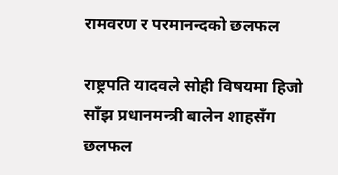रामवरण र परमानन्दको छलफल

राष्ट्रपति यादवले सोही विषयमा हिजो साँझ प्रधानमन्त्री बालेन शाहसँग छलफल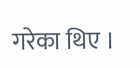गरेका थिए ।